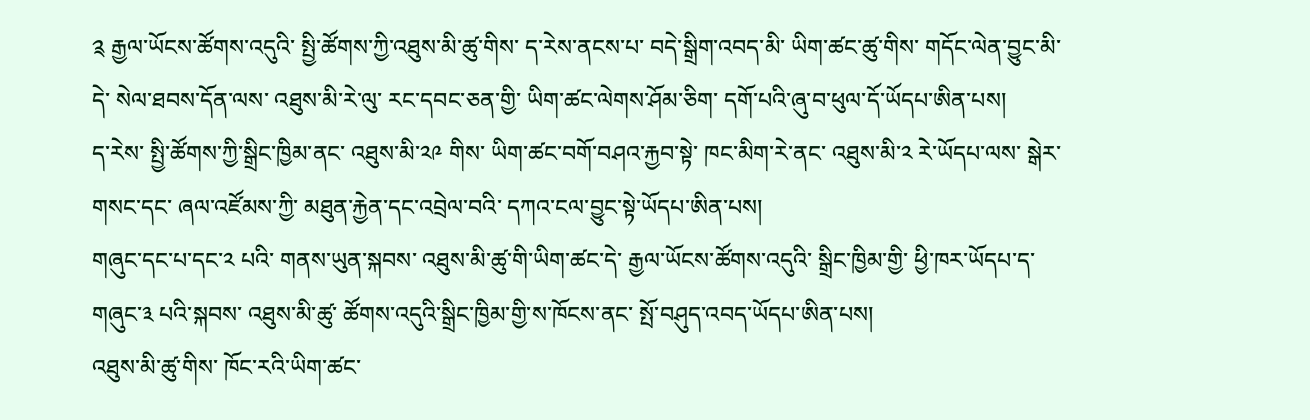༉ རྒྱལ་ཡོངས་ཚོགས་འདུའི་ སྤྱི་ཚོགས་ཀྱི་འཐུས་མི་ཚུ་གིས་ ད་རེས་ནངས་པ་ བདེ་སྒྲིག་འབད་མི་ ཡིག་ཚང་ཚུ་གིས་ གདོང་ལེན་བྱུང་མི་དེ་ སེལ་ཐབས་དོན་ལས་ འཐུས་མི་རེ་ལུ་ རང་དབང་ཅན་གྱི་ ཡིག་ཚང་ལེགས་ཤོམ་ཅིག་ དགོ་པའི་ཞུ་བ་ཕུལ་དོ་ཡོདཔ་ཨིན་པས།
ད་རེས་ སྤྱི་ཚོགས་ཀྱི་སྒྲིང་ཁྱིམ་ནང་ འཐུས་མི་༢༩ གིས་ ཡིག་ཚང་བགོ་བཤའ་རྐྱབ་སྟེ་ ཁང་མིག་རེ་ནང་ འཐུས་མི་༢ རེ་ཡོདཔ་ལས་ སྒེར་གསང་དང་ ཞལ་འཛོམས་ཀྱི་ མཐུན་རྐྱེན་དང་འབྲེལ་བའི་ དཀའ་ངལ་བྱུང་སྟེ་ཡོདཔ་ཨིན་པས།
གཞུང་དང་པ་དང་༢ པའི་ གནས་ཡུན་སྐབས་ འཐུས་མི་ཚུ་གི་ཡིག་ཚང་དེ་ རྒྱལ་ཡོངས་ཚོགས་འདུའི་ སྒྲིང་ཁྱིམ་གྱི་ ཕྱི་ཁར་ཡོདཔ་ད་ གཞུང་༣ པའི་སྐབས་ འཐུས་མི་ཚུ་ ཚོགས་འདུའི་སྒྲིང་ཁྱིམ་གྱི་ས་ཁོངས་ནང་ སྤོ་བཤུད་འབད་ཡོདཔ་ཨིན་པས།
འཐུས་མི་ཚུ་གིས་ ཁོང་རའི་ཡིག་ཚང་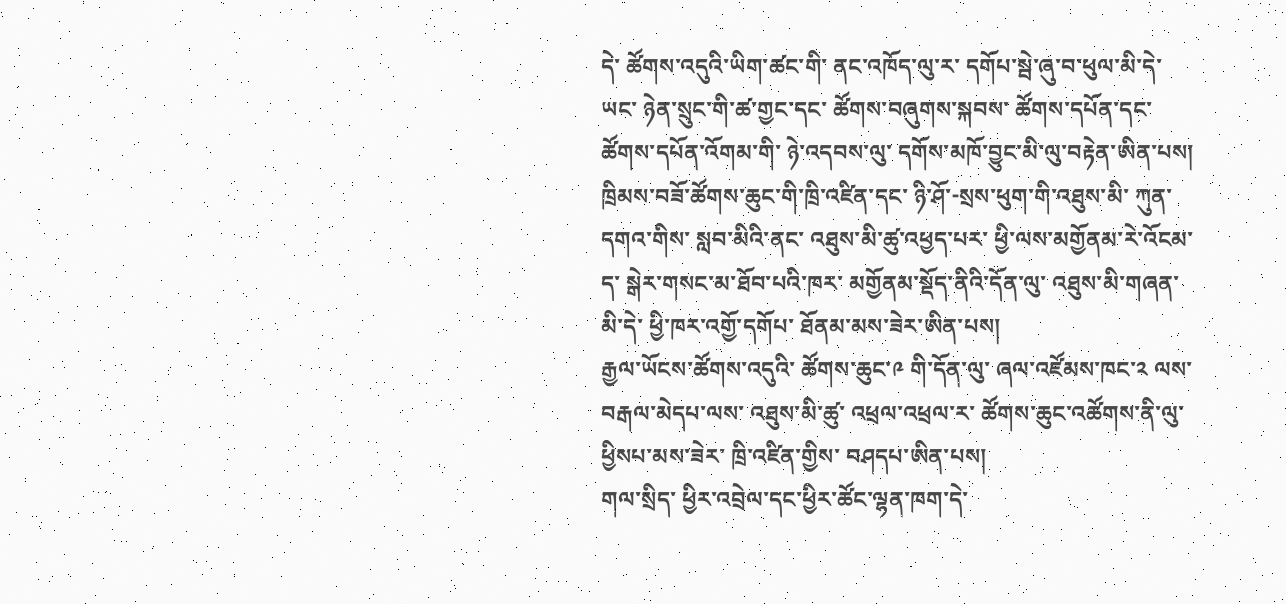དེ་ ཚོགས་འདུའི་ཡིག་ཚང་གི་ ནང་འཁོད་ལུ་ར་ དགོཔ་སྦེ་ཞུ་བ་ཕུལ་མི་དེ་ཡང་ ཉེན་སྲུང་གི་ཚ་གྱང་དང་ ཚོགས་བཞུགས་སྐབས་ ཚོགས་དཔོན་དང་ ཚོགས་དཔོན་འོགམ་གི་ ཉེ་འདབས་ལུ་ དགོས་མཁོ་བྱུང་མི་ལུ་བརྟེན་ཨིན་པས།
ཁྲིམས་བཟོ་ཚོགས་ཆུང་གི་ཁྲི་འཛིན་དང་ ཉི་ཤོ་-སྲས་ཕུག་གི་འཐུས་མི་ ཀུན་དགའ་གིས་ སླབ་མིའི་ནང་ འཐུས་མི་ཚུ་འཕྱད་པར་ ཕྱི་ལས་མགྱོནམ་རེ་འོངམ་ད་ སྒེར་གསང་མ་ཐོབ་པའི་ཁར་ མགྱོནམ་སྡོད་ནིའི་དོན་ལུ་ འཐུས་མི་གཞན་མི་དེ་ ཕྱི་ཁར་འགྱོ་དགོཔ་ ཐོནམ་མས་ཟེར་ཨིན་པས།
རྒྱལ་ཡོངས་ཚོགས་འདུའི་ ཚོགས་ཆུང་༩ གི་དོན་ལུ་ ཞལ་འཛོམས་ཁང་༢ ལས་བརྒལ་མེདཔ་ལས་ འཐུས་མི་ཚུ་ འཕྲལ་འཕྲལ་ར་ ཚོགས་ཆུང་འཚོགས་ནི་ལུ་ ཕྱིསཔ་མས་ཟེར་ ཁྲི་འཛིན་གྱིས་ བཤདཔ་ཨིན་པས།
གལ་སྲིད་ ཕྱིར་འབྲེལ་དང་ཕྱིར་ཚོང་ལྷན་ཁག་དེ་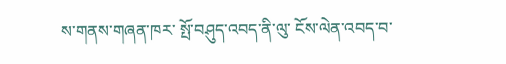ས་གནས་གཞན་ཁར་ སྤོ་བཤུད་འབད་ནི་ལུ་ ངོས་ལེན་འབད་བ་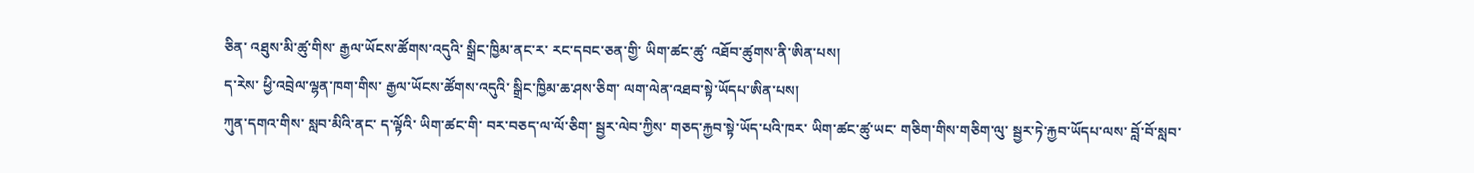ཅིན་ འཐུས་མི་ཚུ་གིས་ རྒྱལ་ཡོངས་ཚོགས་འདུའི་ སྒྲིང་ཁྱིམ་ནང་ར་ རང་དབང་ཅན་གྱི་ ཡིག་ཚང་ཚུ་ འཐོབ་ཚུགས་ནི་ཨིན་པས།
ད་རེས་ ཕྱི་འབྲེལ་ལྷན་ཁག་གིས་ རྒྱལ་ཡོངས་ཚོགས་འདུའི་ སྒྲིང་ཁྱིམ་ཆ་ཤས་ཅིག་ ལག་ལེན་འཐབ་སྟེ་ཡོདཔ་ཨིན་པས།
ཀུན་དགའ་གིས་ སླབ་མིའི་ནང་ ད་ལྟོའི་ ཡིག་ཚང་གི་ བར་བཅད་ལ་ལོ་ཅིག་ སྦྱར་ལེབ་ཀྱིས་ གཅད་རྐྱབ་སྟེ་ཡོད་པའི་ཁར་ ཡིག་ཚང་ཚུ་ཡང་ གཅིག་གིས་གཅིག་ལུ་ སྦྱར་ཏེ་རྐྱབ་ཡོདཔ་ལས་ བློ་བོ་སླབ་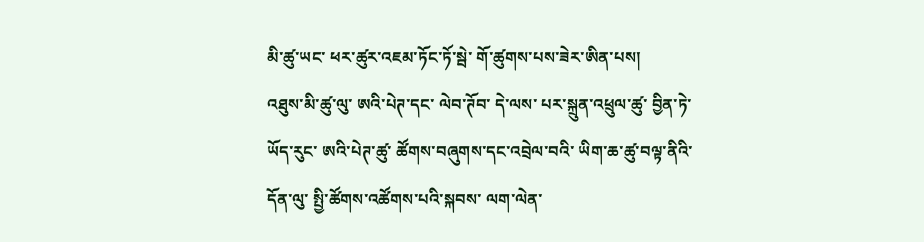མི་ཚུ་ཡང་ ཕར་ཚུར་འཇམ་ཏོང་ཏོ་སྦེ་ གོ་ཚུགས་པས་ཟེར་ཨིན་པས།
འཐུས་མི་ཚུ་ལུ་ ཨའི་པེཊ་དང་ ལེབ་ཊོབ་ དེ་ལས་ པར་སྐྲུན་འཕྲུལ་ཚུ་ བྱིན་ཏེ་ཡོད་རུང་ ཨའི་པེཊ་ཚུ་ ཚོགས་བཞུགས་དང་འབྲེལ་བའི་ ཡིག་ཆ་ཚུ་བལྟ་ནིའི་དོན་ལུ་ སྤྱི་ཚོགས་འཚོགས་པའི་སྐབས་ ལག་ལེན་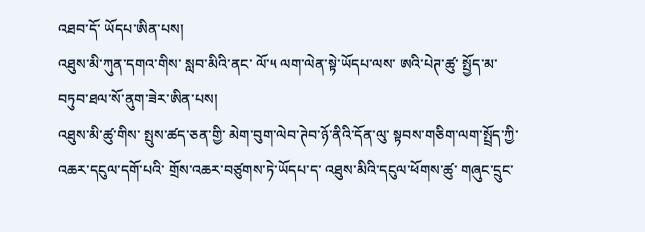འཐབ་དོ་ ཡོདཔ་ཨིན་པས།
འཐུས་མི་ཀུན་དགའ་གིས་ སླབ་མིའི་ནང་ ལོ་༥ ལག་ལེན་སྟེ་ཡོདཔ་ལས་ ཨའི་པེཊ་ཚུ་ སྤྱོད་མ་བཏུབ་ཐལ་སོ་ནུག་ཟེར་ཨིན་པས།
འཐུས་མི་ཚུ་གིས་ སྤུས་ཚད་ཅན་གྱི་ མེག་བུག་ལེབ་ཊེབ་ཉོ་ནིའི་དོན་ལུ་ སྟབས་གཅིག་ལག་སྤྲོད་ཀྱི་ འཆར་དངུལ་དགོ་པའི་ གྲོས་འཆར་བཙུགས་ཏེ་ཡོདཔ་ད་ འཐུས་མིའི་དངུལ་ཕོགས་ཚུ་ གཞུང་དྲུང་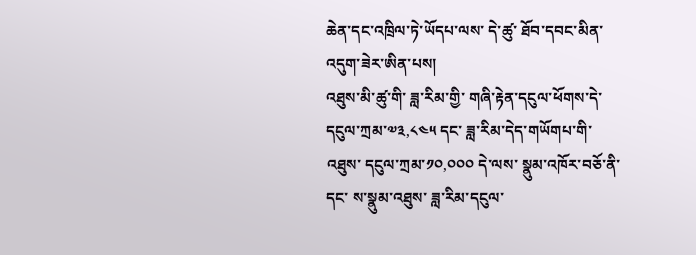ཆེན་དང་འཁྲིལ་ཏེ་ཡོདཔ་ལས་ དེ་ཚུ་ ཐོབ་དབང་མིན་འདུག་ཟེར་ཨིན་པས།
འཐུས་མི་ཚུ་གི་ ཟླ་རིམ་གྱི་ གཞི་རྟེན་དངུལ་ཕོགས་དེ་ དངུལ་ཀྲམ་༧༣,༨༤༥ དང་ ཟླ་རིམ་དེད་གཡོགཔ་གི་འཐུས་ དངུལ་ཀྲམ་༡༠,༠༠༠ དེ་ལས་ སྣུམ་འཁོར་བཅོ་ནི་དང་ ས་སྣུམ་འཐུས་ ཟླ་རིམ་དངུལ་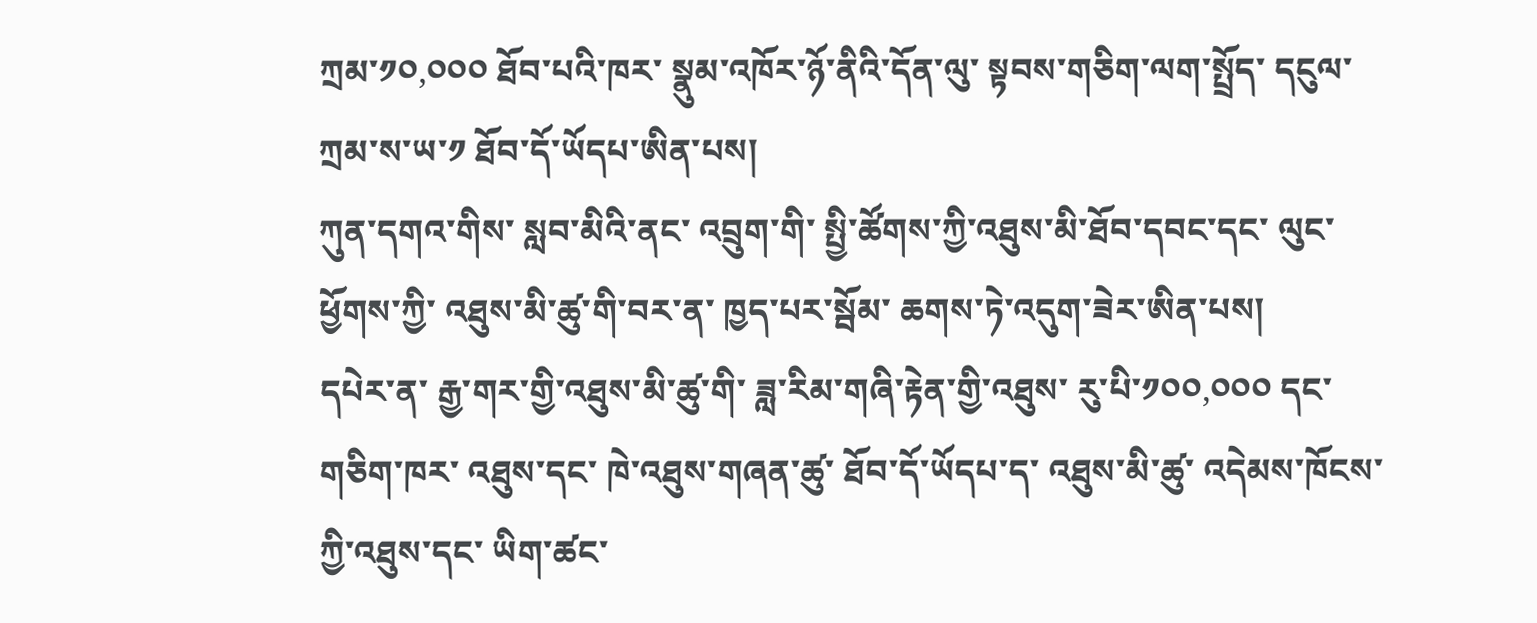ཀྲམ་༡༠,༠༠༠ ཐོབ་པའི་ཁར་ སྣུམ་འཁོར་ཉོ་ནིའི་དོན་ལུ་ སྟབས་གཅིག་ལག་སྤྲོད་ དངུལ་ཀྲམ་ས་ཡ་༡ ཐོབ་དོ་ཡོདཔ་ཨིན་པས།
ཀུན་དགའ་གིས་ སླབ་མིའི་ནང་ འབྲུག་གི་ སྤྱི་ཚོགས་ཀྱི་འཐུས་མི་ཐོབ་དབང་དང་ ལུང་ཕྱོགས་ཀྱི་ འཐུས་མི་ཚུ་གི་བར་ན་ ཁྱད་པར་སྦོམ་ ཆགས་ཏེ་འདུག་ཟེར་ཨིན་པས།
དཔེར་ན་ རྒྱ་གར་གྱི་འཐུས་མི་ཚུ་གི་ ཟླ་རིམ་གཞི་རྟེན་གྱི་འཐུས་ རུ་པི་༡༠༠,༠༠༠ དང་གཅིག་ཁར་ འཐུས་དང་ ཁེ་འཐུས་གཞན་ཚུ་ ཐོབ་དོ་ཡོདཔ་ད་ འཐུས་མི་ཚུ་ འདེམས་ཁོངས་ཀྱི་འཐུས་དང་ ཡིག་ཚང་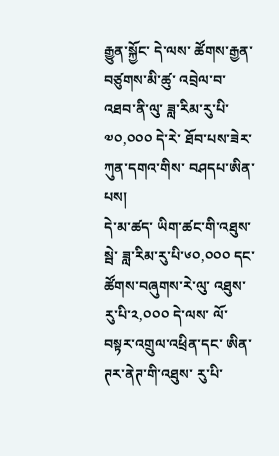རྒྱུན་སྐྱོང་ དེ་ལས་ ཚོགས་རྒྱན་བཙུགས་མི་ཚུ་ འབྲེལ་བ་འཐབ་ནི་ལུ་ ཟླ་རིམ་རུ་པི་༧༠,༠༠༠ དེ་རེ་ ཐོབ་པས་ཟེར་ ཀུན་དགའ་གིས་ བཤདཔ་ཨིན་པས།
དེ་མ་ཚད་ ཡིག་ཚང་གི་འཐུས་སྦེ་ ཟླ་རིམ་རུ་པི་༦༠,༠༠༠ དང་ ཚོགས་བཞུགས་རེ་ལུ་ འཐུས་རུ་པི་༢,༠༠༠ དེ་ལས་ ལོ་བསྟར་འགྲུལ་འཕྲིན་དང་ ཨིན་ཊར་ནེཊ་གི་འཐུས་ རུ་པི་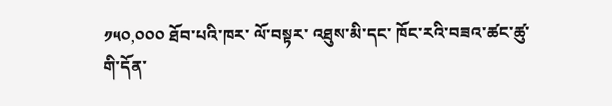༡༥༠,༠༠༠ ཐོབ་པའི་ཁར་ ལོ་བསྟར་ འཐུས་མི་དང་ ཁོང་རའི་བཟའ་ཚང་ཚུ་གི་དོན་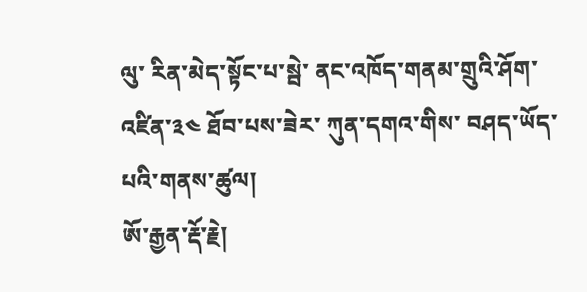ལུ་ རིན་མེད་སྟོང་པ་སྦེ་ ནང་འཁོད་གནམ་གྲུའི་ཤོག་འཛིན་༣༤ ཐོབ་པས་ཟེར་ ཀུན་དགའ་གིས་ བཤད་ཡོད་པའི་གནས་ཚུལ།
ཨོ་རྒྱན་རྡོ་རྗེ།